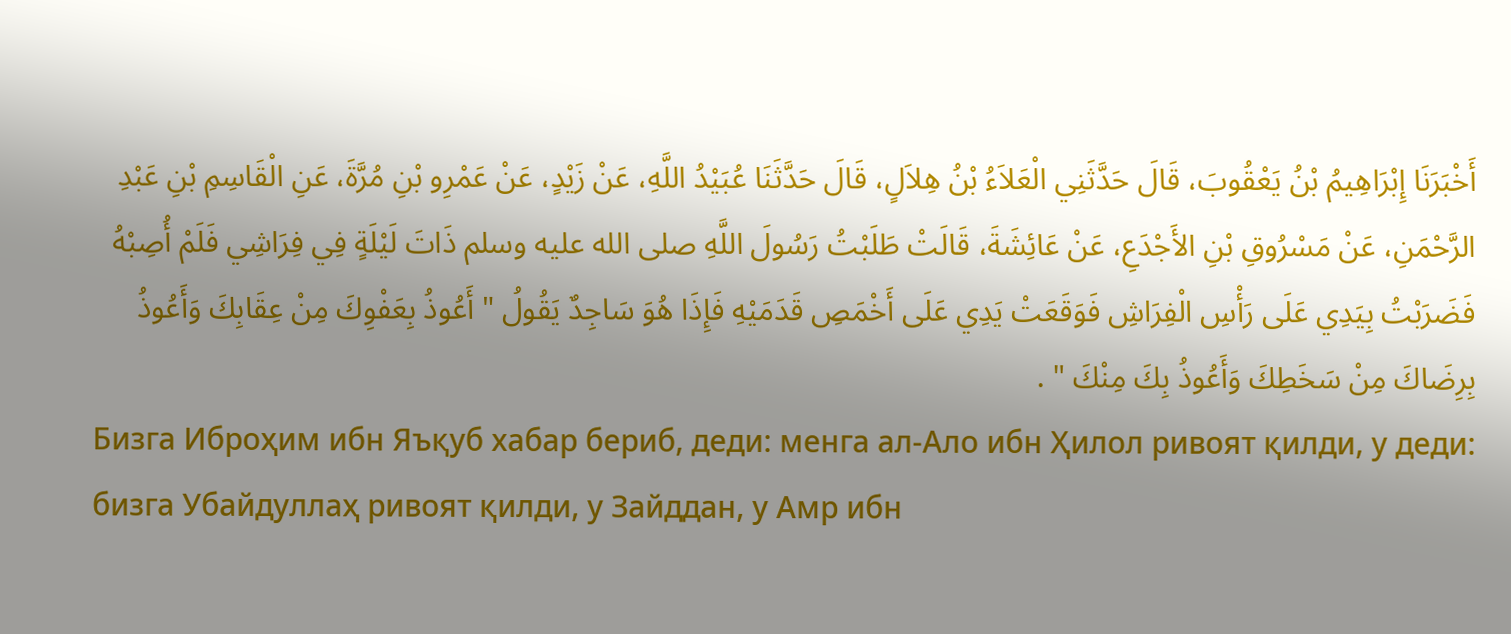أَخْبَرَنَا إِبْرَاهِيمُ بْنُ يَعْقُوبَ، قَالَ حَدَّثَنِي الْعَلاَءُ بْنُ هِلاَلٍ، قَالَ حَدَّثَنَا عُبَيْدُ اللَّهِ، عَنْ زَيْدٍ، عَنْ عَمْرِو بْنِ مُرَّةَ، عَنِ الْقَاسِمِ بْنِ عَبْدِ الرَّحْمَنِ، عَنْ مَسْرُوقِ بْنِ الأَجْدَعِ، عَنْ عَائِشَةَ، قَالَتْ طَلَبْتُ رَسُولَ اللَّهِ صلى الله عليه وسلم ذَاتَ لَيْلَةٍ فِي فِرَاشِي فَلَمْ أُصِبْهُ فَضَرَبْتُ بِيَدِي عَلَى رَأْسِ الْفِرَاشِ فَوَقَعَتْ يَدِي عَلَى أَخْمَصِ قَدَمَيْهِ فَإِذَا هُوَ سَاجِدٌ يَقُولُ " أَعُوذُ بِعَفْوِكَ مِنْ عِقَابِكَ وَأَعُوذُ بِرِضَاكَ مِنْ سَخَطِكَ وَأَعُوذُ بِكَ مِنْكَ " .
Бизга Иброҳим ибн Яъқуб хабар бериб, деди: менга ал-Ало ибн Ҳилол ривоят қилди, у деди: бизга Убайдуллаҳ ривоят қилди, у Зайддан, у Амр ибн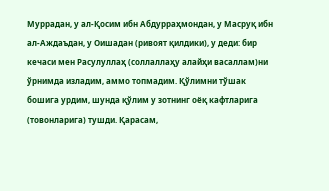Муррадан, у ал-Қосим ибн Абдурраҳмондан, у Масруқ ибн ал-Аждаъдан, у Оишадан (ривоят қилдики), у деди: бир кечаси мен Расулуллаҳ (соллаллаҳу алайҳи васаллам)ни ўрнимда изладим, аммо топмадим. Қўлимни тўшак бошига урдим, шунда қўлим у зотнинг оёқ кафтларига (товонларига) тушди. Қарасам,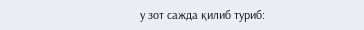у зот сажда қилиб туриб: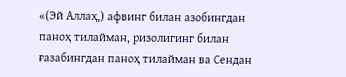«(Эй Аллаҳ,) афвинг билан азобингдан паноҳ тилайман, ризолигинг билан ғазабингдан паноҳ тилайман ва Сендан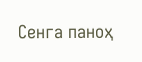Сенга паноҳ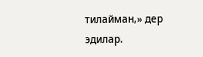тилайман,» дер эдилар.